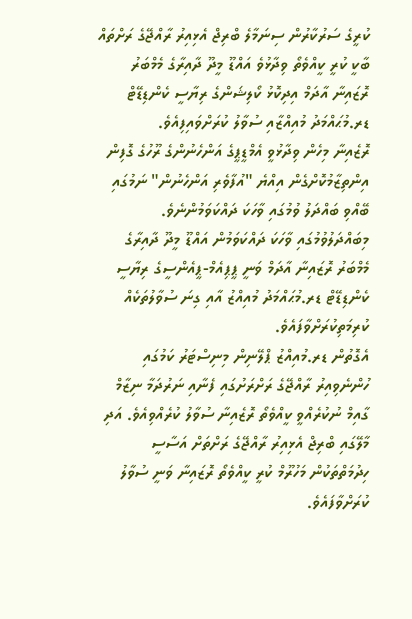ކުރީގެ ސަރުކާރުން ސިނަމާލެ ބްރިޖް އެޅިއިރު ރާއްޖޭގެ ރަށްތައް ބާކީ ކުރީ ކީއްވެތޯ ވިދާޅުވެ އައްޑޫ މީދޫ ދާއިރާގެ މެމްބަރު ރޮޒައިނާ އާދަމް އިދިކޮޅު ކޯލިޝަންގެ ރިޔާސީ ކެންޑިޑޭޓް ޑރ.މުޙައްމަދު މުއިއްޒާއި ސުވާލު ކުރަށްވައިފިއެވެ.
ރޮޒެއިނާ މިހެން ވިދާޅުވީ އެމްޑީޕީގެ އަންހެނުންގެ ރޫހުގެ ގޮފިން އިންތިޒާމުކޮށްގެން އިއްޔެ "އުފާވެރި އަންހެނުން" ނަމުގައި ބޭއްވި ބައްދަލު ވުމުގައި ވާހަކަ ދައްކަވަމުންނެވެ. މިބައްދަލުވުމުގައި ވާހަކަ ދައްކަވަމުން އައްޑޫ މީދޫ ދާއިރާގެ މެމްބަރު ރޮޒައިނާ އާދަމް ވަނީ ޕީޕިއެމް-ޕީއެންސީގެ ރިޔާސީ ކެންޑިޑޭޓް ޑރ.މުޙައްމަދު މުއިއްޒު އާއި ގިނަ ސުވާލުތަކެއް ކުރިމަތިކުރަށްވާފައެވެ.
އެގޮތުން ޑރ.މުއިއްޒު ޕްލޭނިން މިނިސްޓަރު ކަމުގައި ހުންނެވިއިރު ރާއްޖޭގެ ރަށްރަށުގައި ފެނާއި ނަރުދަމާ ނިޒާމް ގާއިމް ނުކުރެއްވީ ކީއްވެތޯ ރޮޒެއިނާ ސުވާލު ކުރެއްވިއެވެ. އަދި މާލޭގައި ބްރިޖް އެޅިއިރު ރާއްޖޭގެ ރަށްތަށް އަސާސީ ހިދުމަތްތަކުން މަހުރޫމް ކުރީ ކީއްވެތޯ ރޮޒައިނާ ވަނީ ސުވާލު ކުރަށްވާފައެވެ.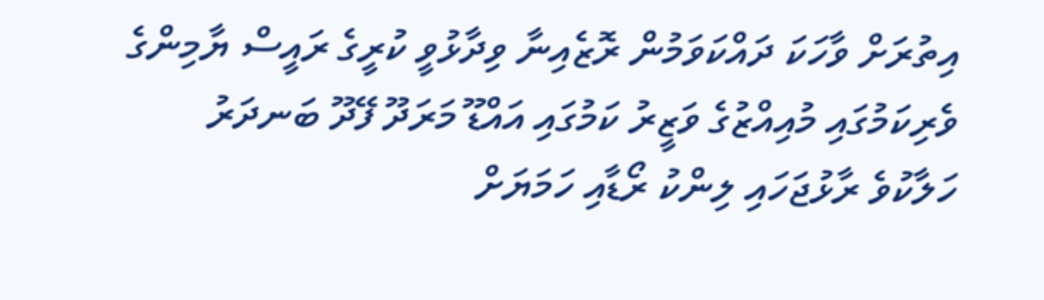އިތުރަށް ވާހަކަ ދައްކަވަމުން ރޮޒެއިނާ ވިދާޅުވީ ކުރީގެ ރައީސް ޔާމިންގެ ވެރިކަމުގައި މުއިއްޒުގެ ވަޒީރު ކަމުގައި އައްޑޫ މަރަދޫ ފޭދޫ ބަނދަރު ހަލާކުވެ ރާޅުޖަހައި ލިންކު ރޯޑާއި ހަމަޔަށް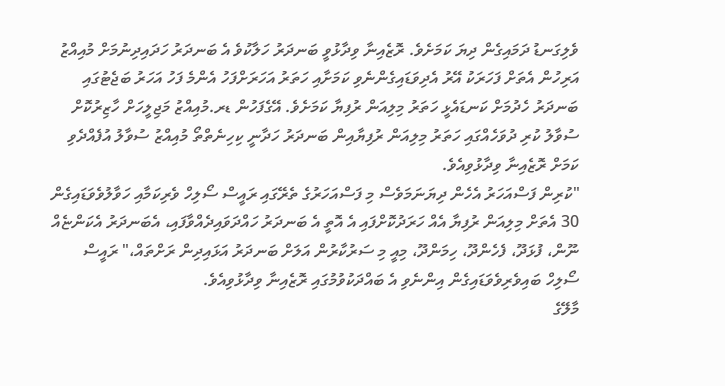ވެލިގަނޑު ދަމައިގެން ދިޔަ ކަމަށެވެ. ރޮޒެއިނާ ވިދާޅުވީ ބަނދަރު ހަލާކުވެ އެ ބަނދަރު ހަދައިދިނުމަށް މުއިއްޒު އަރިހުން އެތަށް ފަހަރަކު އޭރު އެދިވަޑައިގެންނެވި ކަމަށާއި ހަތަރު އަހަރަށްފަހު އެންމެ ފަހު އަހަރު ބަޖެޓުގައި ބަނދަރު ހެދުމަށް ކަނޑައެޅީ ހަތަރު މިލިއަން ރުފިޔާ ކަމަށެވެ. އޭގެފަހުން ޑރ.މުއިއްޒު މަޖިލީހަށް ހާޒިރުކޮށް ސުވާލު ކުރި ދުވަހެއްގައި ހަތަރު މިލިއަން ރުފިޔާއިން ބަނދަރު ހަދާނީ ކިހިނެތްތޯ މުއިއްޒު ސުވާލު އުފެއްދެވި ކަމަށް ރޮޒެއިނާ ވިދާޅުވިއެވެ.
"ކުރިން ފަސްއަހަރު އެހެން ދިޔަނަމަވެސް މި ފަސްއަހަރުގެ ތެރޭގައި ރައީސް ސޯލިހް ވެރިކަމާއި ހަވާލުވެވަޑައިގެން 30 އެތަށް މިލިއަން ރުފިޔާ އެއް ހަރަދުކޮށްފައި އެ އޮތީ އެ ބަނދަރު ހައްދަވައިދެއްވާފައި، އެބަނދަރު އެކަންޏެއް ނޫން، ފުޅަދޫ، ފެހެންދޫ، ހިމަންދޫ، މިއީ މި ސަރުކާރުން އަލަށް ބަނދަރު އަޅައިދިން ރަށްތައް،" ރައީސް ސޯލިހް ބައިވެރިވެވަޑައިގެން އިންނެވި އެ ބައްދަކުވުމުގައި ރޮޒެއިނާ ވިދާޅުވިއެވެ.
މާލޭގެ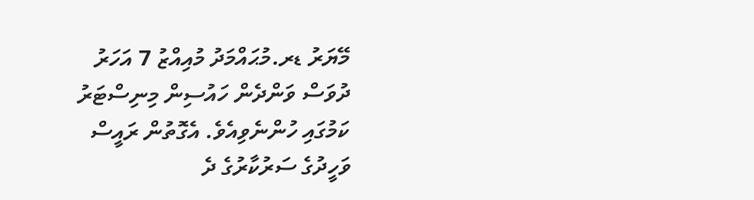މޭޔަރު ޑރ.މުޙައްމަދު މުއިއްޒު 7 އަހަރު ދުވަސް ވަންދެން ހައުސިން މިނިސްޓަރު ކަމުގައި ހުންނެވިއެވެ. އެގޮތުން ރައީސް ވަހީދުގެ ސަރުކާރުގެ ދެ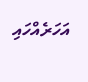އަހަރެއްހައި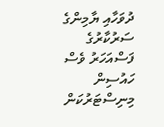ދުވަހާއި ޔާމިންގެ ސަރުކާރުގެ ފަސްއަހަރު ވެސް ހައުސިން މިނިސްޓަރުކަން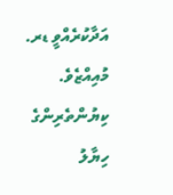އަދާކުރެއްވީ ޑރ. މުއިއްޒެވެ.
ކިޔުންތެރިންގެ ހިޔާލު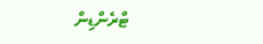ޓްރެންޑިން